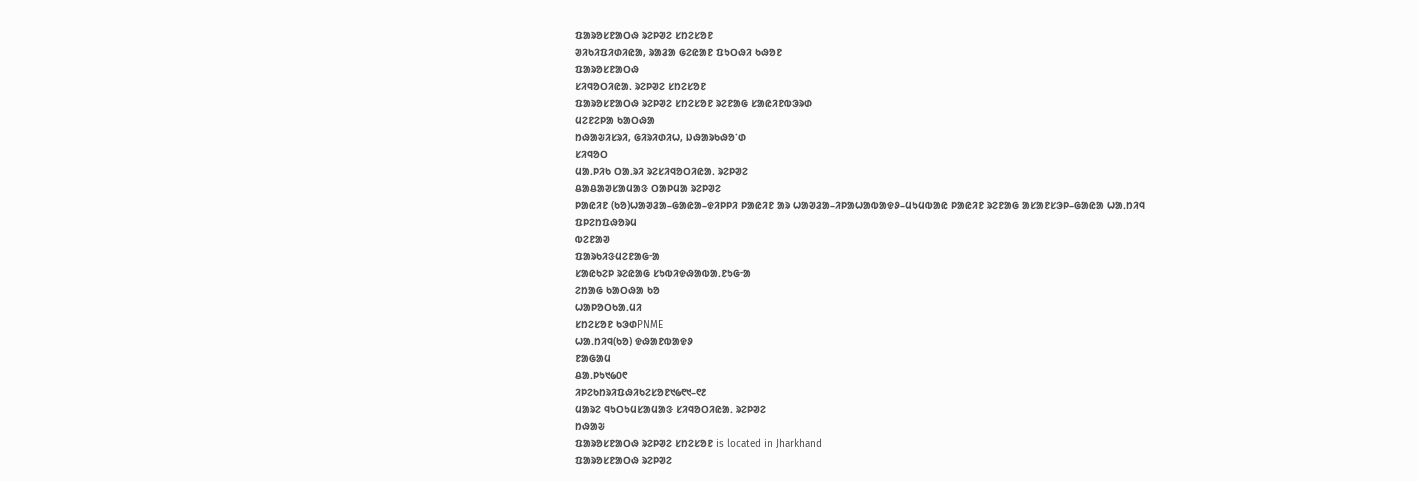ᱯᱟᱨᱚᱥᱱᱟᱛᱷ ᱨᱮᱞᱣᱮ ᱥᱴᱮᱥᱚᱱ
ᱣᱤᱠᱤᱯᱤᱰᱤᱭᱟ, ᱨᱟᱲᱟ ᱜᱮᱭᱟᱱ ᱯᱩᱛᱷᱤ ᱠᱷᱚᱱ
ᱯᱟᱨᱚᱥᱱᱟᱛᱷ
ᱥᱤᱧᱚᱛᱤᱭᱟᱹ ᱨᱮᱞᱣᱮ ᱥᱴᱮᱥᱚᱱ
ᱯᱟᱨᱚᱥᱱᱟᱛᱷ ᱨᱮᱞᱣᱮ ᱥᱴᱮᱥᱚᱱ ᱨᱮᱱᱟᱜ ᱥᱟᱭᱤᱱᱵᱳᱨᱰ
ᱢᱮᱱᱮᱞᱟ ᱠᱟᱛᱷᱟ
ᱴᱷᱟᱶᱤᱥᱨᱤ, ᱜᱤᱨᱤᱰᱤᱦ, ᱡᱷᱟᱨᱠᱷᱚᱸᱰ
ᱥᱤᱧᱚᱛ
ᱢᱟᱹᱞᱤᱠ ᱛᱟᱹᱨᱤ ᱨᱮᱥᱤᱧᱚᱛᱤᱭᱟᱹ ᱨᱮᱞᱣᱮ
ᱪᱟᱪᱟᱣᱥᱟᱢᱟᱝ ᱛᱟᱞᱢᱟ ᱨᱮᱞᱣᱮ
ᱞᱟᱭᱤᱱ (ᱠᱚ)ᱦᱟᱣᱲᱟ–ᱜᱟᱭᱟ–ᱫᱤᱞᱞᱤ ᱞᱟᱭᱤᱱ ᱟᱨ ᱦᱟᱣᱲᱟ–ᱤᱞᱟᱦᱟᱵᱟᱫᱽ–ᱢᱩᱢᱵᱟᱭ ᱞᱟᱭᱤᱱ ᱨᱮᱱᱟᱜ ᱟᱥᱟᱱᱥᱳᱞ–ᱜᱟᱭᱟ ᱦᱟᱹᱴᱤᱧ
ᱯᱞᱮᱴᱯᱷᱚᱨᱢ
ᱵᱮᱱᱟᱣ
ᱯᱟᱨᱠᱤᱝᱢᱮᱱᱟᱜᱼᱟ
ᱥᱟᱭᱠᱮᱞ ᱨᱮᱭᱟᱜ ᱥᱩᱵᱤᱫᱷᱟᱵᱟᱹᱱᱩᱜᱼᱟ
ᱮᱴᱟᱜ ᱠᱟᱛᱷᱟ ᱠᱚ
ᱦᱟᱞᱚᱛᱠᱟᱹᱢᱤ
ᱥᱴᱮᱥᱚᱱ ᱠᱳᱰPNME
ᱦᱟᱹᱴᱤᱧ(ᱠᱚ) ᱫᱷᱟᱱᱵᱟᱫᱽ
ᱱᱟᱜᱟᱢ
ᱪᱟᱹᱞᱩ᱑᱙᱐᱖
ᱤᱞᱮᱠᱴᱨᱤᱯᱷᱤᱠᱮᱥᱚᱱ᱑᱙᱖᱑–᱖᱒
ᱢᱟᱨᱮ ᱧᱩᱛᱩᱢᱥᱟᱢᱟᱝ ᱥᱤᱧᱚᱛᱤᱭᱟᱹ ᱨᱮᱞᱣᱮ
ᱴᱷᱟᱶ
ᱯᱟᱨᱚᱥᱱᱟᱛᱷ ᱨᱮᱞᱣᱮ ᱥᱴᱮᱥᱚᱱ is located in Jharkhand
ᱯᱟᱨᱚᱥᱱᱟᱛᱷ ᱨᱮᱞᱣᱮ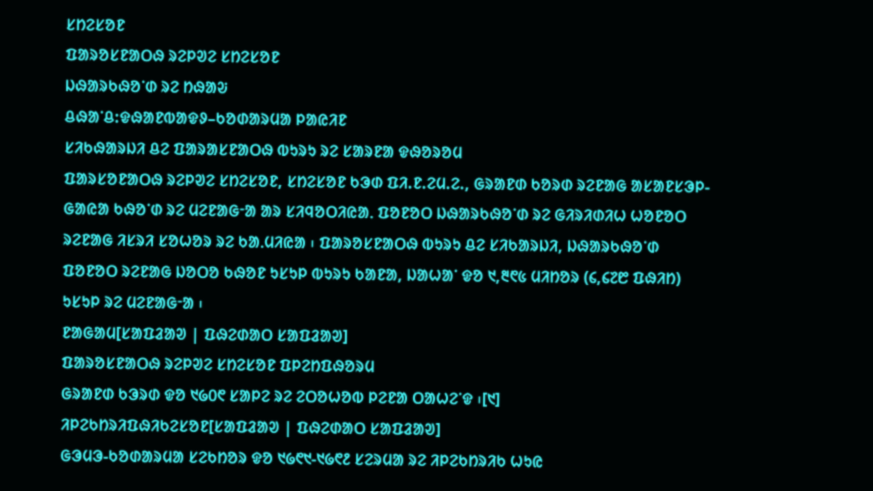ᱥᱴᱮᱥᱚᱱ
ᱯᱟᱨᱚᱥᱱᱟᱛᱷ ᱨᱮᱞᱣᱮ ᱥᱴᱮᱥᱚᱱ
ᱡᱷᱟᱨᱠᱷᱚᱸᱰ ᱨᱮ ᱴᱷᱟᱶ
ᱪᱷᱟᱸᱪ:ᱫᱷᱟᱱᱵᱟᱫᱽ–ᱠᱚᱰᱟᱨᱢᱟ ᱞᱟᱭᱤᱱ
ᱥᱤᱠᱷᱟᱨᱡᱤ ᱪᱮ ᱯᱟᱨᱟᱥᱱᱟᱛᱷ ᱵᱩᱨᱩ ᱨᱮ ᱥᱟᱨᱱᱟ ᱫᱷᱚᱨᱚᱢ
ᱯᱟᱨᱥᱚᱱᱟᱛᱷ ᱨᱮᱞᱣᱮ ᱥᱴᱮᱥᱚᱱ, ᱥᱴᱮᱥᱚᱱ ᱠᱳᱰ ᱯᱤ.ᱱ.ᱮᱢ.ᱮ., ᱜᱨᱟᱱᱰ ᱠᱚᱨᱰ ᱨᱮᱱᱟᱜ ᱟᱥᱟᱱᱥᱳᱞ-ᱜᱟᱭᱟ ᱠᱷᱚᱸᱰ ᱨᱮ ᱢᱮᱱᱟᱜᱼᱟ ᱟᱨ ᱥᱤᱧᱚᱛᱤᱭᱟᱹ ᱯᱚᱱᱚᱛ ᱡᱷᱟᱨᱠᱷᱚᱸᱰ ᱨᱮ ᱜᱤᱨᱤᱰᱤᱦ ᱦᱚᱱᱚᱛ ᱨᱮᱱᱟᱜ ᱤᱥᱨᱤ ᱥᱚᱦᱚᱨ ᱨᱮ ᱠᱟᱹᱢᱤᱭᱟ ᱾ ᱯᱟᱨᱚᱥᱱᱟᱛᱷ ᱵᱩᱨᱩ ᱪᱮ ᱥᱤᱠᱟᱨᱡᱤ, ᱡᱷᱟᱨᱠᱷᱚᱸᱰ ᱯᱚᱱᱚᱛ ᱨᱮᱱᱟᱜ ᱡᱚᱛᱚ ᱠᱷᱚᱱ ᱩᱥᱩᱞ ᱵᱩᱨᱩ ᱠᱟᱱᱟ, ᱡᱟᱦᱟᱸ ᱫᱚ ᱑,᱓᱖᱕ ᱢᱤᱴᱚᱨ (᱔,᱔᱗᱘ ᱯᱷᱤᱴ) ᱩᱥᱩᱞ ᱨᱮ ᱢᱮᱱᱟᱜᱼᱟ ᱾
ᱱᱟᱜᱟᱢ[ᱥᱟᱯᱲᱟᱣ | ᱯᱷᱮᱰᱟᱛ ᱥᱟᱯᱲᱟᱣ]
ᱯᱟᱨᱚᱥᱱᱟᱛᱷ ᱨᱮᱞᱣᱮ ᱥᱴᱮᱥᱚᱱ ᱯᱞᱮᱴᱯᱷᱚᱨᱢ
ᱜᱨᱟᱱᱰ ᱠᱳᱨᱰ ᱫᱚ ᱑᱙᱐᱖ ᱥᱟᱞᱮ ᱨᱮ ᱮᱛᱚᱦᱚᱵ ᱞᱮᱱᱟ ᱛᱟᱦᱮᱸᱫ ᱾[᱑]
ᱤᱞᱮᱠᱴᱨᱤᱯᱷᱤᱠᱮᱥᱚᱱ[ᱥᱟᱯᱲᱟᱣ | ᱯᱷᱮᱰᱟᱛ ᱥᱟᱯᱲᱟᱣ]
ᱜᱳᱢᱳ-ᱠᱚᱰᱟᱨᱢᱟ ᱥᱮᱠᱴᱚᱨ ᱫᱚ ᱑᱙᱖᱑-᱑᱙᱖᱒ ᱥᱮᱨᱢᱟ ᱨᱮ ᱤᱞᱮᱠᱴᱨᱤᱠ ᱦᱩᱭ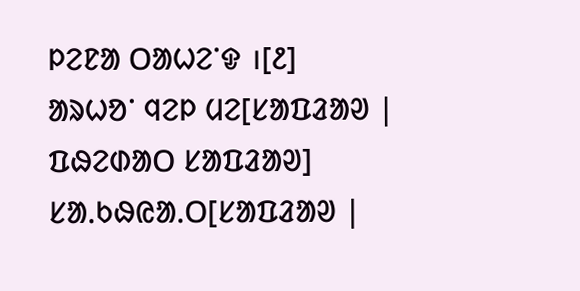ᱞᱮᱱᱟ ᱛᱟᱦᱮᱸᱫ ।[᱒]
ᱟᱨᱦᱚᱸ ᱧᱮᱞ ᱢᱮ[ᱥᱟᱯᱲᱟᱣ | ᱯᱷᱮᱰᱟᱛ ᱥᱟᱯᱲᱟᱣ]
ᱥᱟᱹᱠᱷᱭᱟᱹᱛ[ᱥᱟᱯᱲᱟᱣ |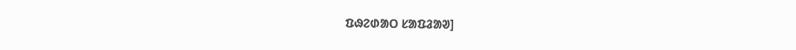ᱯᱷᱮᱰᱟᱛ ᱥᱟᱯᱲᱟᱣ]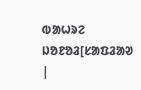ᱵᱟᱦᱨᱮ ᱡᱚᱱᱚᱲ[ᱥᱟᱯᱲᱟᱣ |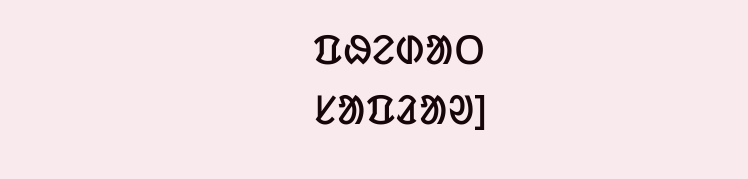ᱯᱷᱮᱰᱟᱛ ᱥᱟᱯᱲᱟᱣ]